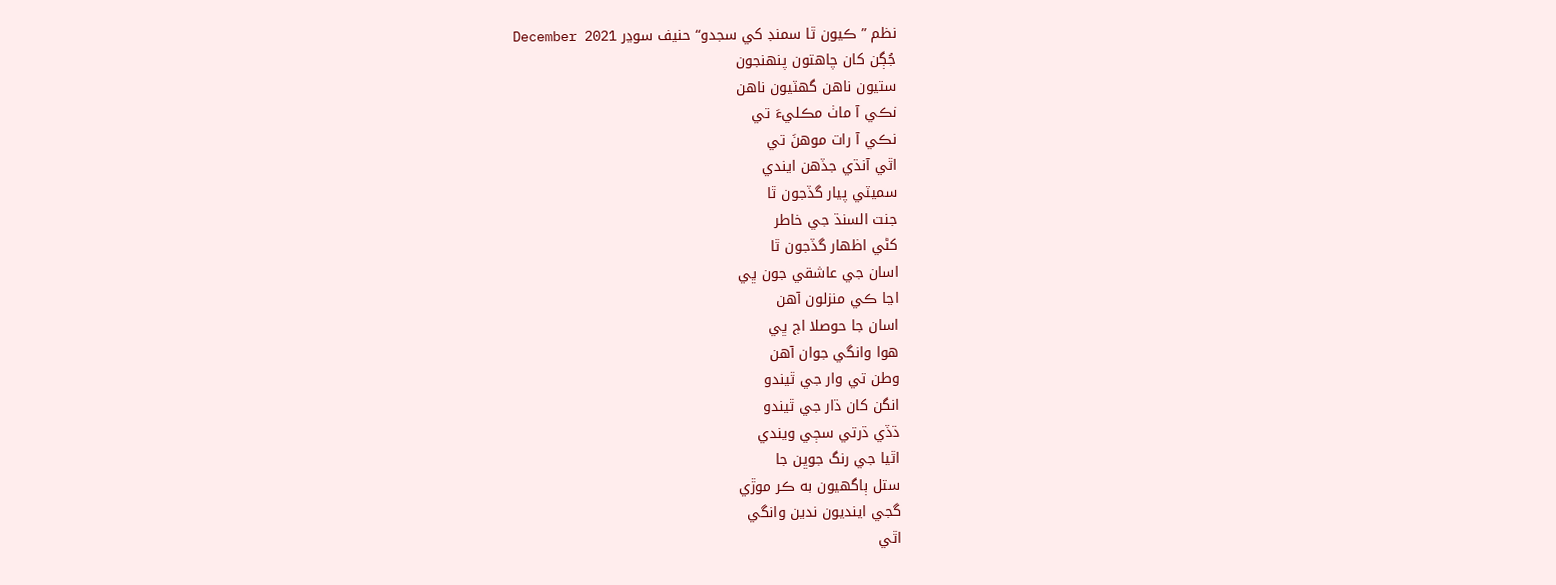نظم ”ڪيون ٿا سمنڊ کي سجدو“ حنيف سوڍر December 2021
جُڳن کان چاهتون پنهنجون
ستيون ناهن گهٽيون ناهن
نڪي آ ماٺ مڪليءَ تي
نڪي آ رات موهنَ تي
اٿي آنڌي جڏهن ايندي
سميٽي پيار گڏجون ٿا
جنت السنڌ جي خاطر
کڻي اظهار گڏجون ٿا
اسان جي عاشقي جون ڀي
اڃا ڪي منزلون آهن
اسان جا حوصلا اڄ ڀي
هوا وانگي جوان آهن
وطن تي وار جي ٿيندو
انگن کان ڌار جي ٿيندو
ڌڏي ڌرتي سڄي ويندي
اٿيا جي رنگ جوڀن جا
ستل ٻاگهيون به ڪر موڙي
گجي اينديون ندين وانگي
اٿي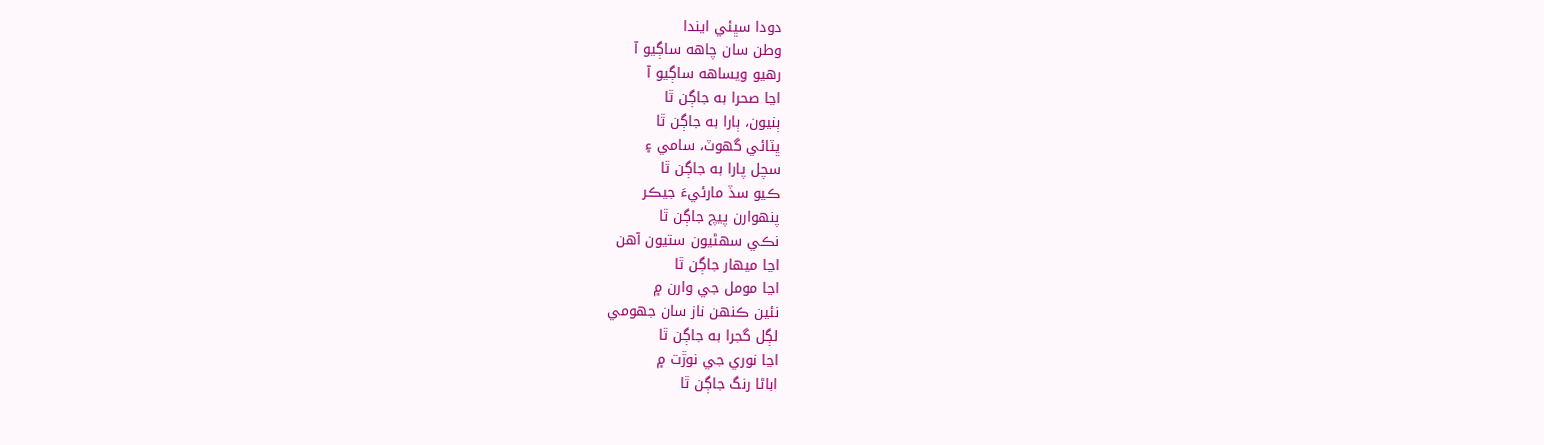دودا سڀئي ايندا
وطن سان چاهه ساڳيو آ
رهيو ويساهه ساڳيو آ
اڃا صحرا به جاڳن ٿا
ٻنيون، ٻارا به جاڳن ٿا
ڀٽائي گهوٽ، سامي ۽
سچل پارا به جاڳن ٿا
ڪيو سڏ مارئيءَ جيڪر
پنهوارن پيچ جاڳن ٿا
نڪي سهڻيون ستيون آهن
اڃا ميهار جاڳن ٿا
اڃا مومل جي وارن ۾
نئين ڪنهن ناز سان جهومي
لڳل گجرا به جاڳن ٿا
اڃا نوري جي نوڙت ۾
اباڻا رنگ جاڳن ٿا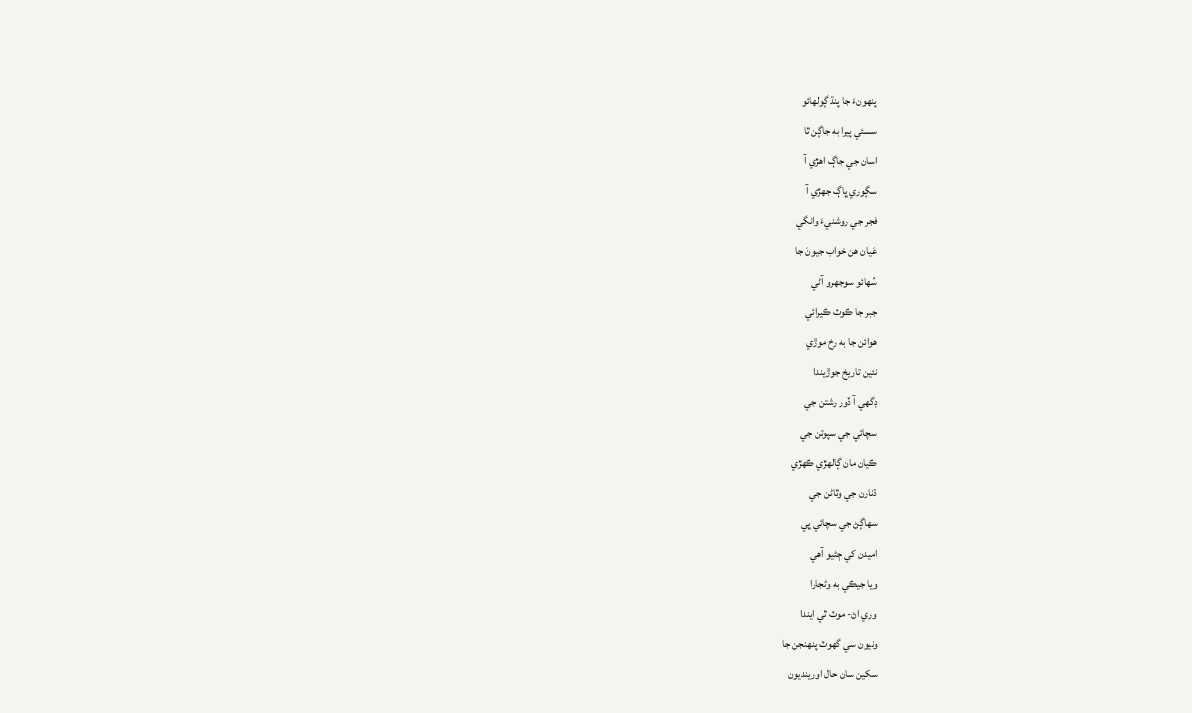پنهونءَ جا پنڌ ڳولهائو
سسئي پيرا به جاڳن ٿا
اسان جي جاڳ اهڙي آ
سڳوري ڀاڳ جهڙي آ
فجر جي روشنيءَ وانگي
عَيان هن خواب جيونَ جا
سُهائو سوجهرو آڻي
جبر جا ڪوٽ ڪيرائي
هوائن جا به رخ موڙي
نئين تاريخ جوڙيندا
ڊگهي آ ڏور رشتن جي
سچائي جي سپوتن جي
ڪيان مان ڳالهڙي ڪهڙي
ڌنارن جي وٿاڻن جي
سهاڳڻ جي سچائي ڀي
اميدن کي ڄڻيو آهي
ويا جيڪي به وڻجارا
وري اڻ- موٽ ٿي ايندا
ونيون سي گهوٽ پنهنجن جا
سکين سان حال اورينديون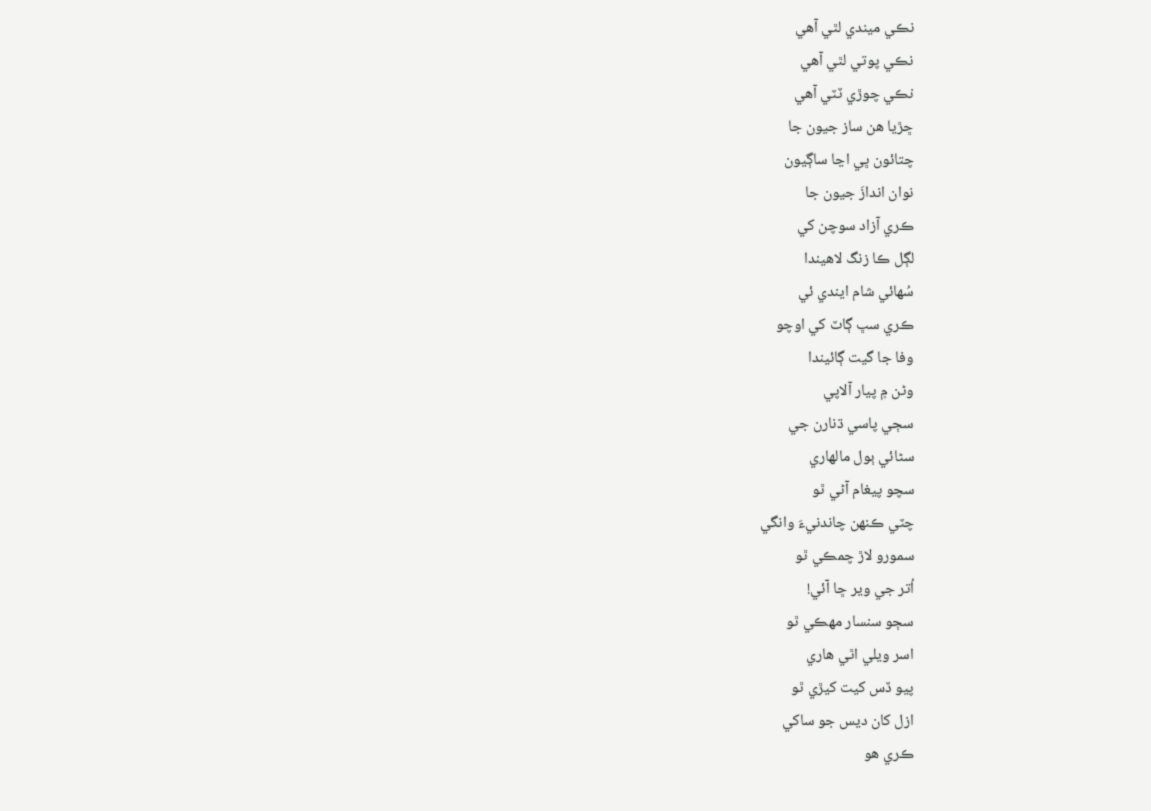نڪي ميندي لٿي آهي
نڪي پوتي لٿي آهي
نڪي چوڙي ٽٽي آهي
ڇڙيا هن ساز جيون جا
چتائون ڀي اڃا ساڳيون
نوان اندازَ جيون جا
ڪري آزاد سوچن کي
لڳل ڪا زنگ لاهيندا
سُهائي شام ايندي ئي
ڪري سڀ ڳاٽ کي اوچو
وفا جا گيت ڳائيندا
وڻن ۾ پيار آلاپي
سڄي پاسي ڌنارن جي
سڻائي ٻول مالهاري
سچو پيغام آڻي ٿو
چٽي ڪنهن چاندنيءَ وانگي
سمورو لاڙ چمڪي ٿو
اُتر جي وير ڇا آئي!
سڄو سنسار مهڪي ٿو
اسر ويلي اٿي هاري
پيو ڏس کيت کيڙي ٿو
ازل کان ديس جو ساکي
ڪري هو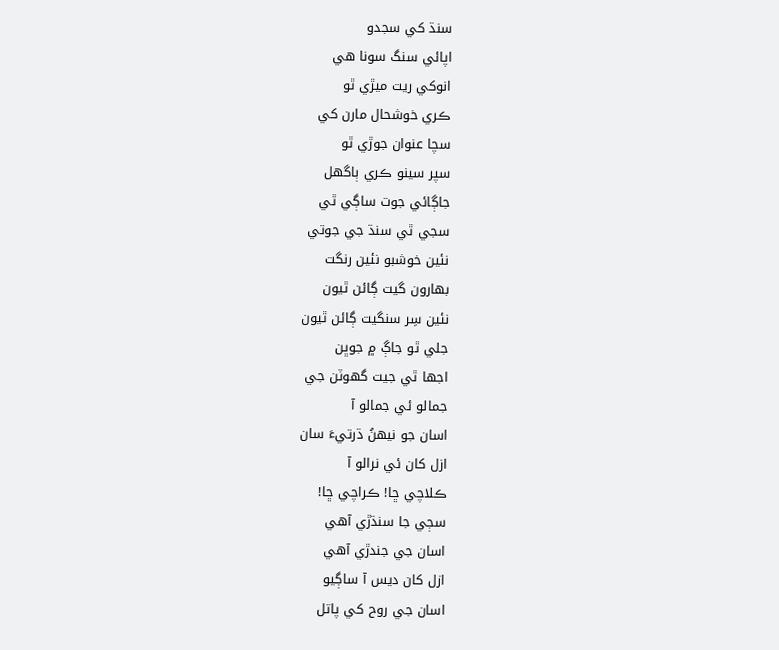سنڌ کي سجدو
اپائي سنگ سونا هي
انوکي ريت ميڙي ٿو
ڪري خوشحال مارن کي
سچا عنوان جوڙي ٿو
سپر سينو ڪري ٻاگهل
جاڳائي جوت ساڳي ٿي
سجي ٿي سنڌ جي جوتي
نئين خوشبو نئين رنگت
بهارون گيت ڳائن ٿيون
نئين سِر سنگيت ڳائن ٿيون
جلي ٿو جاڳ ۾ جوڀن
اجها ٿي جيت گهوٽن جي
جمالو ئي جمالو آ
اسان جو نيهنُ ڌرتيءَ سان
ازل کان ئي نرالو آ
ڪلاچي ڇا! ڪراچي ڇا!
سڄي جا سنڌڙي آهي
اسان جي جندڙي آهي
ازل کان ديس آ ساڳيو
اسان جي روح کي پاتل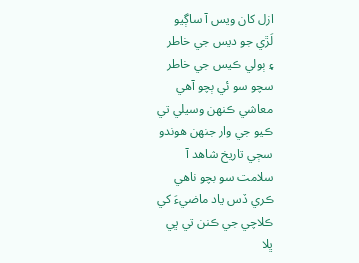ازل کان ويس آ ساڳيو
لَڙي جو ديس جي خاطر
۽ ٻولي ڪيس جي خاطر
سچو سو ئي ٻچو آهي
معاشي ڪنهن وسيلي تي
ڪيو جي وار جنهن هوندو
سڄي تاريخ شاهد آ
سلامت سو بچو ناهي
ڪري ڏس ياد ماضيءَ کي
ڪلاچي جي ڪنن تي ڀي
ڀلا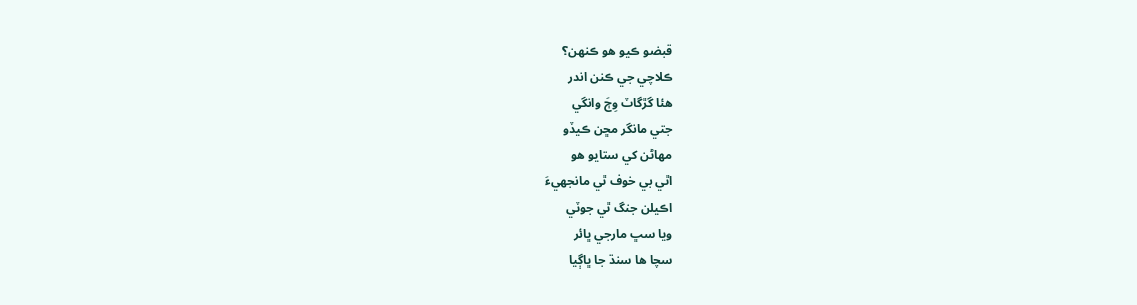قبضو ڪيو هو ڪنهن؟
ڪلاچي جي ڪنن اندر
هئا گڙگاٽ وِڄَ وانگي
جتي مانگر مڇن ڪيڏو
مهاڻن کي ستايو هو
اٿي بي خوف ٿي مانجهيءَ
اڪيلن جنگ ٿي جوٽي
ويا سڀ مارجي ڀائر
سچا ها سنڌ جا ڀاڳيا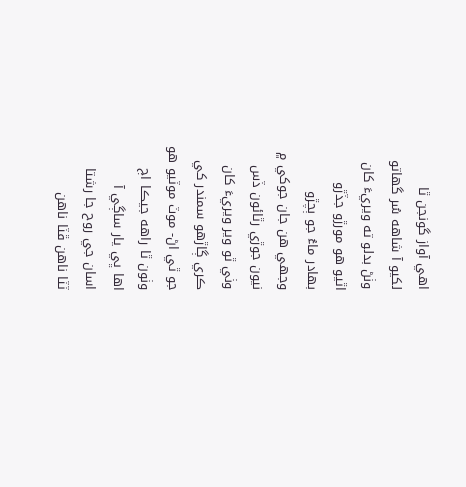اهي آواز گونجن ٿا
لکيو آ شاهه سُر گهاتو
وٺڻ بدلو ته ويريءَ کان
اٿيو هو مورڙو جڏڙو
بهادر ماءُ جو ٻچڙو
وجهي هن جان جوکي ۾
نيون جوڙي رٿائون ڏس
وٺي ٿو وير ويريءَ کان
ڪري ڳاڙهو سمندر کي
جو ٿي اڻ- موٽ موٽيو هو
وٺون ٿا راهه جيڪا اڄ
اها ڀي يار ساڳي آ
اسان جي روح جا رشتا
ٽٽا ناهن ڦٽا ناهن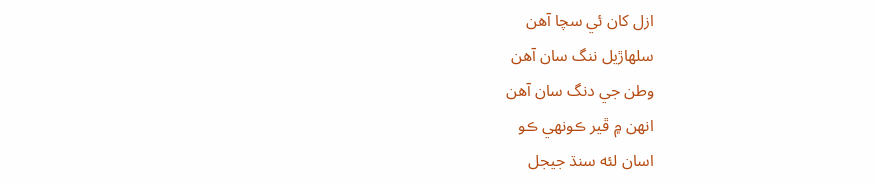ازل کان ئي سچا آهن
سلهاڙيل ننگ سان آهن
وطن جي دنگ سان آهن
انهن ۾ ڦير ڪونهي ڪو
اسان لئه سنڌ جيجل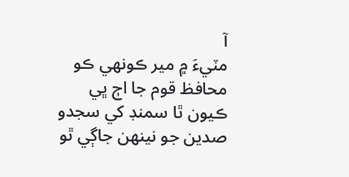آ
مٽيءَ ۾ مير ڪونهي ڪو
محافظ قوم جا اڄ ڀي
ڪيون ٿا سمنڊ کي سجدو
صدين جو نينهن جاڳي ٿو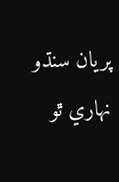پريان سنڌو نهاري ٿو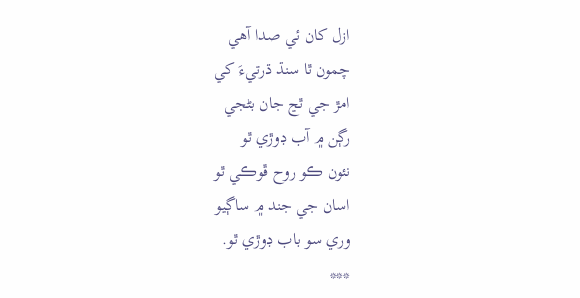ازل کان ئي صدا آهي
چمون ٿا سنڌ ڌرتيءَ کي
امڙ جي ٿڃ جان بڻجي
رڳن ۾ آب ڊوڙي ٿو
نئون ڪو روح ڦوڪي ٿو
اسان جي جند ۾ ساڳيو
وري سو باب ڊوڙي ٿو.
***